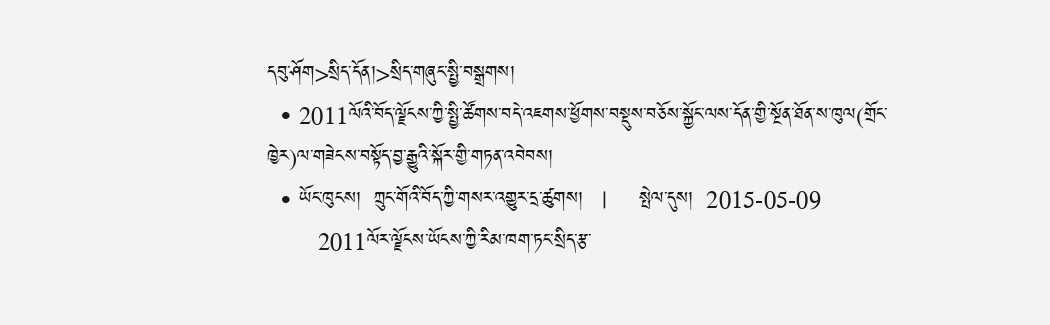དབུ་ཤོག>སྲིད་དོན།>སྲིད་གཞུང་སྤྱི་བསྒྲགས།
  • 2011ལོའི་བོད་ལྗོངས་ཀྱི་སྤྱི་ཚོགས་བདེ་འཇགས་ཕྱོགས་བསྡུས་བཅོས་སྐྱོང་ལས་དོན་གྱི་སྔོན་ཐོན་ས་ཁུལ(གྲོང་ཁྱེར)ལ་གཟེངས་བསྟོད་བྱ་རྒྱུའི་སྐོར་གྱི་གཏན་འབེབས།
  • ཡོང་ཁུངས།  ཀྲུང་གོའི་བོད་ཀྱི་གསར་འགྱུར་དྲ་ཚུགས།   |     སྤེལ་དུས།  2015-05-09
        2011ལོར་ལྗོངས་ཡོངས་ཀྱི་རིམ་ཁག་ཏང་སྲིད་རྩ་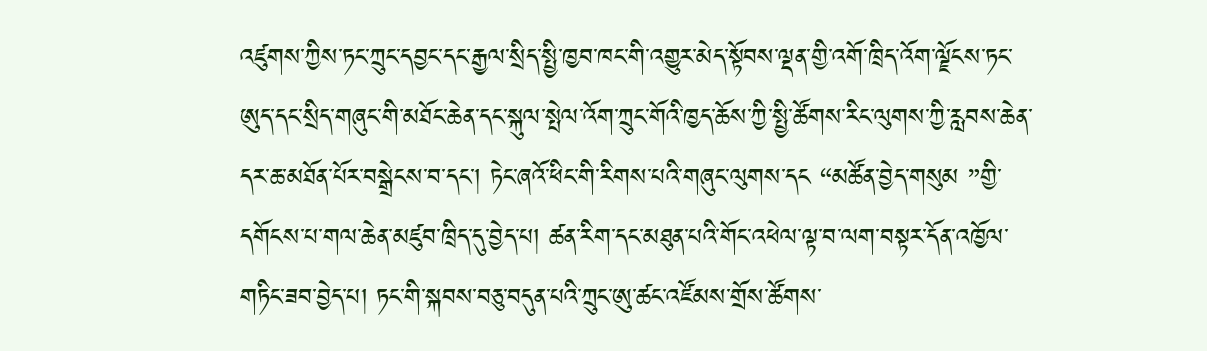འཛུགས་ཀྱིས་ཏང་ཀྲུང་དབྱང་དང་རྒྱལ་སྲིད་སྤྱི་ཁྱབ་ཁང་གི་འགྱུར་མེད་སྟོབས་ལྡན་གྱི་འགོ་ཁྲིད་འོག་ལྗོངས་ཏང་ཨུད་དང་སྲིད་གཞུང་གི་མཐོང་ཆེན་དང་སྐུལ་སྤེལ་འོག་ཀྲུང་གོའི་ཁྱད་ཆོས་ཀྱི་སྤྱི་ཚོགས་རིང་ལུགས་ཀྱི་རླབས་ཆེན་དར་ཆ་མཐོན་པོར་བསྒྲེངས་བ་དང་། ཏེང་ཞའོ་ཕིང་གི་རིགས་པའི་གཞུང་ལུགས་དང “མཚོན་བྱེད་གསུམ ”གྱི་དགོངས་པ་གལ་ཆེན་མཛུབ་ཁྲིད་དུ་བྱེད་པ། ཚན་རིག་དང་མཐུན་པའི་གོང་འཕེལ་ལྟ་བ་ལག་བསྟར་དོན་འཁྱོལ་གཏིང་ཟབ་བྱེད་པ། ཏང་གི་སྐབས་བཅུ་བདུན་པའི་ཀྲུང་ཨུ་ཚང་འཛོམས་གྲོས་ཚོགས་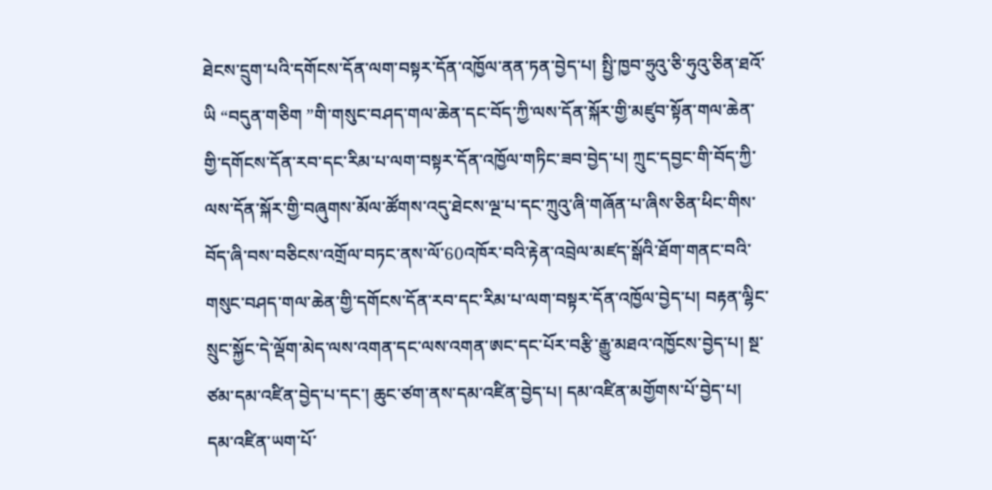ཐེངས་དྲུག་པའི་དགོངས་དོན་ལག་བསྟར་དོན་འཁྱོལ་ནན་ཏན་བྱེད་པ། སྤྱི་ཁྱབ་ཧྲུའུ་ཅི་ཧུའུ་ཅིན་ཐའོ་ཡི “བདུན་གཅིག ”གི་གསུང་བཤད་གལ་ཆེན་དང་བོད་ཀྱི་ལས་དོན་སྐོར་གྱི་མཛུབ་སྟོན་གལ་ཆེན་གྱི་དགོངས་དོན་རབ་དང་རིམ་པ་ལག་བསྟར་དོན་འཁྱོལ་གཏིང་ཟབ་བྱེད་པ། ཀྲུང་དབྱང་གི་བོད་ཀྱི་ལས་དོན་སྐོར་གྱི་བཞུགས་མོལ་ཚོགས་འདུ་ཐེངས་ལྔ་པ་དང་ཀྲུའུ་ཞི་གཞོན་པ་ཞིས་ཅིན་ཕིང་གིས་བོད་ཞི་བས་བཅིངས་འགྲོལ་བཏང་ནས་ལོ་60འཁོར་བའི་རྟེན་འབྲེལ་མཛད་སྒོའི་ཐོག་གནང་བའི་གསུང་བཤད་གལ་ཆེན་གྱི་དགོངས་དོན་རབ་དང་རིམ་པ་ལག་བསྟར་དོན་འཁྱོལ་བྱེད་པ། བརྟན་ལྷིང་སྲུང་སྐྱོང་དེ་ལྡོག་མེད་ལས་འགན་དང་ལས་འགན་ཨང་དང་པོར་བརྩི་རྒྱུ་མཐའ་འཁྱོངས་བྱེད་པ། སྔ་ཙམ་དམ་འཛིན་བྱེད་པ་དང་། ཆུང་ཙག་ནས་དམ་འཛིན་བྱེད་པ། དམ་འཛིན་མགྱོགས་པོ་བྱེད་པ། དམ་འཛིན་ཡག་པོ་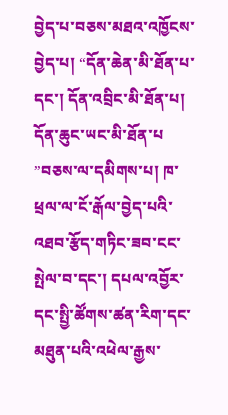བྱེད་པ་བཅས་མཐའ་འཁྱོངས་བྱེད་པ། “དོན་ཆེན་མི་ཐོན་པ་དང་། དོན་འབྲིང་མི་ཐོན་པ། དོན་ཆུང་ཡང་མི་ཐོན་པ ”བཅས་ལ་དམིགས་པ། ཁ་ཕྲལ་ལ་ངོ་རྒོལ་བྱེད་པའི་འཐབ་རྩོད་གཏིང་ཟབ་ངང་སྤེལ་བ་དང་། དཔལ་འབྱོར་དང་སྤྱི་ཚོགས་ཚན་རིག་དང་མཐུན་པའི་འཕེལ་རྒྱས་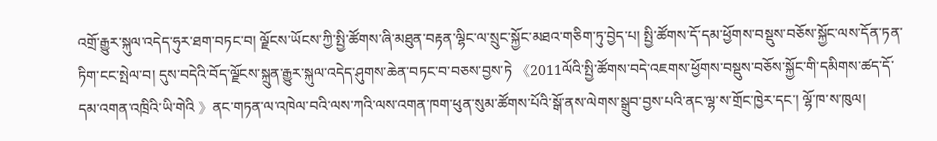འགྲོ་རྒྱུར་སྐུལ་འདེད་ཧུར་ཐག་བཏང་བ། ལྗོངས་ཡོངས་ཀྱི་སྤྱི་ཚོགས་ཞི་མཐུན་བརྟན་ལྷིང་ལ་སྲུང་སྐྱོང་མཐའ་གཅིག་ཏུ་བྱེད་པ། སྤྱི་ཚོགས་དོ་དམ་ཕྱོགས་བསྡུས་བཅོས་སྐྱོང་ལས་དོན་ཏན་ཏིག་ངང་སྤེལ་བ། དུས་བདེའི་བོད་ལྗོངས་སྐྲུན་རྒྱུར་སྐུལ་འདེད་ཤུགས་ཆེན་བཏང་བ་བཅས་བྱས་ཏེ 《2011ལོའི་སྤྱི་ཚོགས་བདེ་འཇགས་ཕྱོགས་བསྡུས་བཅོས་སྐྱོང་གི་དམིགས་ཚད་དོ་དམ་འགན་འཁྲིའི་ཡི་གེའི 》ནང་གཏན་ལ་འཁེལ་བའི་ལས་ཀའི་ལས་འགན་ཁག་ཕུན་སུམ་ཚོགས་པོའི་སྒོ་ནས་ལེགས་སྒྲུབ་བྱས་པའི་ནང་ལྷ་ས་གྲོང་ཁྱེར་དང་། ལྷོ་ཁ་ས་ཁུལ།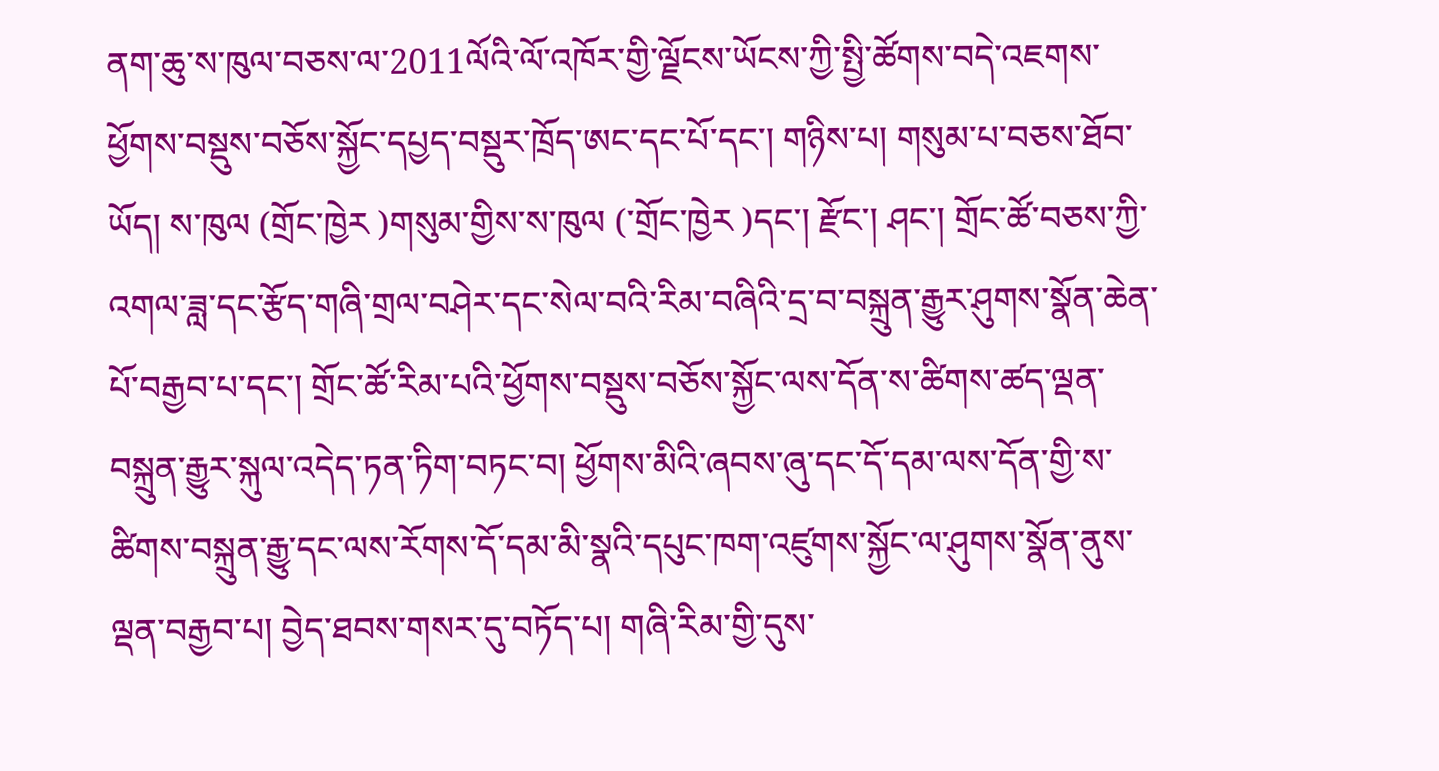ནག་ཆུ་ས་ཁུལ་བཅས་ལ་2011ལོའི་ལོ་འཁོར་གྱི་ལྗོངས་ཡོངས་ཀྱི་སྤྱི་ཚོགས་བདེ་འཇགས་ཕྱོགས་བསྡུས་བཅོས་སྐྱོང་དཔྱད་བསྡུར་ཁྲོད་ཨང་དང་པོ་དང་། གཉིས་པ། གསུམ་པ་བཅས་ཐོབ་ཡོད། ས་ཁུལ (གྲོང་ཁྱེར )གསུམ་གྱིས་ས་ཁུལ (་གྲོང་ཁྱེར )དང་། རྫོང་། ཤང་། གྲོང་ཚོ་བཅས་ཀྱི་འགལ་ཟླ་དང་རྩོད་གཞི་གྲལ་བཤེར་དང་སེལ་བའི་རིམ་བཞིའི་དྲ་བ་བསྐྲུན་རྒྱུར་ཤུགས་སྣོན་ཆེན་པོ་བརྒྱབ་པ་དང་། གྲོང་ཚོ་རིམ་པའི་ཕྱོགས་བསྡུས་བཅོས་སྐྱོང་ལས་དོན་ས་ཚིགས་ཚད་ལྡན་བསྐྲུན་རྒྱུར་སྐུལ་འདེད་ཏན་ཏིག་བཏང་བ། ཕྱོགས་མིའི་ཞབས་ཞུ་དང་དོ་དམ་ལས་དོན་གྱི་ས་ཚིགས་བསྐྲུན་རྒྱུ་དང་ལས་རོགས་དོ་དམ་མི་སྣའི་དཔུང་ཁག་འཛུགས་སྐྱོང་ལ་ཤུགས་སྣོན་ནུས་ལྡན་བརྒྱབ་པ། བྱེད་ཐབས་གསར་དུ་བཏོད་པ། གཞི་རིམ་གྱི་དུས་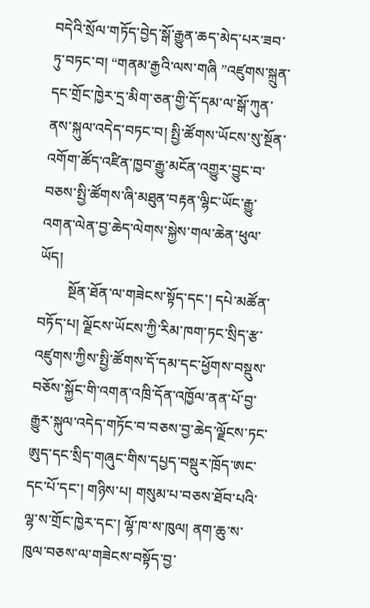བདེའི་སྲོལ་གཏོད་བྱེད་སྒོ་རྒྱུན་ཆད་མེད་པར་ཟབ་ཏུ་བཏང་བ། “གནམ་རྒྱའི་ལས་གཞི ”འཛུགས་སྐྲུན་དང་གྲོང་ཁྱེར་དྲ་མིག་ཅན་གྱི་དོ་དམ་ལ་སྒོ་ཀུན་ནས་སྐུལ་འདེད་བཏང་བ། སྤྱི་ཚོགས་ཡོངས་སུ་སྔོན་འགོག་ཚོད་འཛིན་ཁྱབ་རྒྱུ་མངོན་འགྱུར་བྱུང་བ་བཅས་སྤྱི་ཚོགས་ཞི་མཐུན་བརྟན་ལྷིང་ཡོང་རྒྱུ་འགན་ལེན་བྱ་ཆེད་ལེགས་སྐྱེས་གལ་ཆེན་ཕུལ་ཡོད།
        སྔོན་ཐོན་ལ་གཟེངས་སྟོད་དང་། དཔེ་མཚོན་བཏོད་པ། ལྗོངས་ཡོངས་ཀྱི་རིམ་ཁག་ཏང་སྲིད་རྩ་འཛུགས་ཀྱིས་སྤྱི་ཚོགས་དོ་དམ་དང་ཕྱོགས་བསྡུས་བཅོས་སྐྱོང་གི་འགན་འཁྲི་དོན་འཁྱོལ་ནན་པོ་བྱ་རྒྱུར་སྐུལ་འདེད་གཏོང་བ་བཅས་བྱ་ཆེད་ལྗོངས་ཏང་ཨུད་དང་སྲིད་གཞུང་གིས་དཔྱད་བསྡུར་ཁྲོད་ཨང་དང་པོ་དང་། གཉིས་པ། གསུམ་པ་བཅས་ཐོབ་པའི་ལྷ་ས་གྲོང་ཁྱེར་དང་། ལྷོ་ཁ་ས་ཁུལ། ནག་ཆུ་ས་ཁུལ་བཅས་ལ་གཟེངས་བསྟོད་བྱ་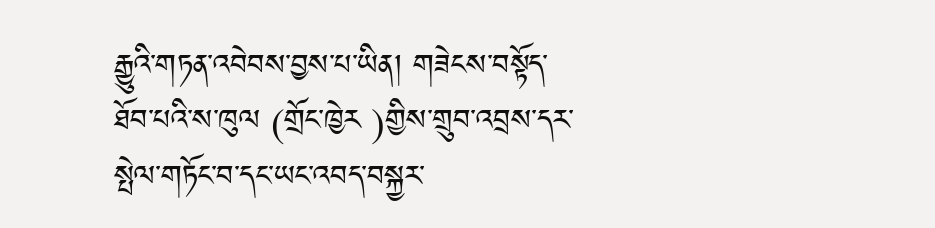རྒྱུའི་གཏན་འབེབས་བྱས་པ་ཡིན། གཟེངས་བསྟོད་ཐོབ་པའི་ས་ཁུལ (གྲོང་ཁྱེར )གྱིས་གྲུབ་འབྲས་དར་སྤེལ་གཏོང་བ་དང་ཡང་འབད་བསྐྱར་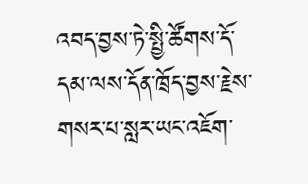འབད་བྱས་ཏེ་སྤྱི་ཚོགས་དོ་དམ་ལས་དོན་ཁྲོད་བྱས་རྗེས་གསར་པ་སླར་ཡང་འཇོག་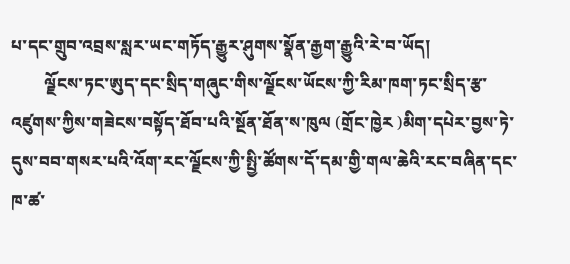པ་དང་གྲུབ་འབྲས་སླར་ཡང་གཏོད་རྒྱུར་ཤུགས་སྣོན་རྒྱག་རྒྱུའི་རེ་བ་ཡོད།
        ལྗོངས་ཏང་ཨུད་དང་སྲིད་གཞུང་གིས་ལྗོངས་ཡོངས་ཀྱི་རིམ་ཁག་ཏང་སྲིད་རྩ་འཛུགས་ཀྱིས་གཟེངས་བསྟོད་ཐོབ་པའི་སྔོན་ཐོན་ས་ཁུལ (གྲོང་ཁྱེར )མིག་དཔེར་བྱས་ཏེ་དུས་བབ་གསར་པའི་འོག་རང་ལྗོངས་ཀྱི་སྤྱི་ཚོགས་དོ་དམ་གྱི་གལ་ཆེའི་རང་བཞིན་དང་ཁ་ཚ་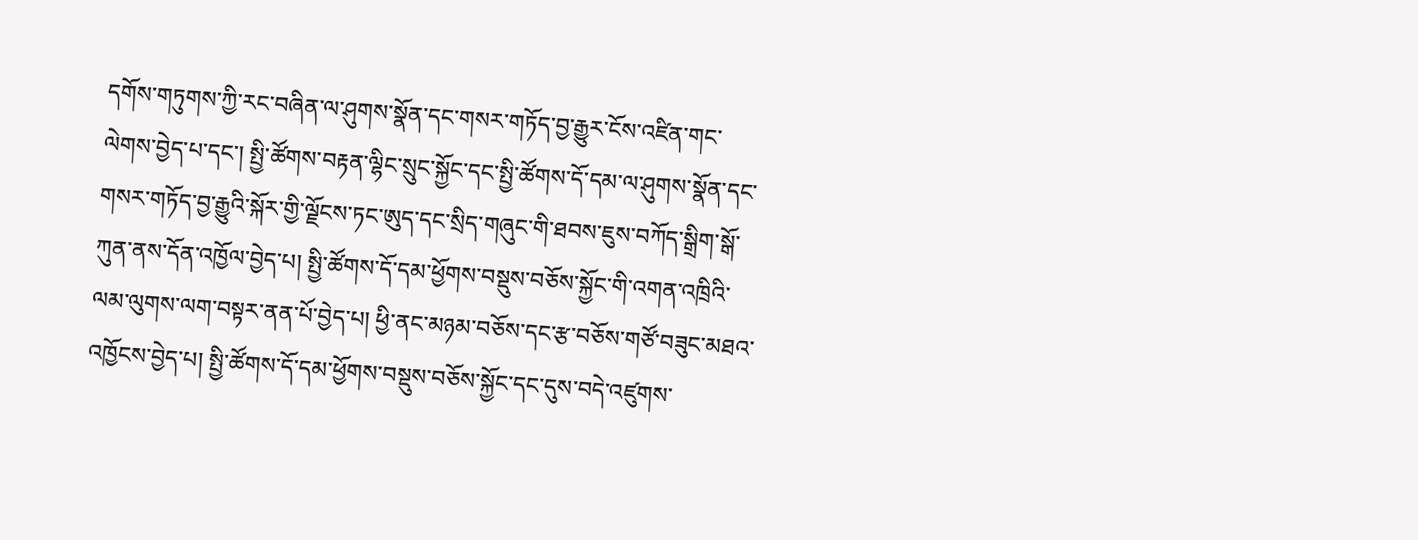དགོས་གཏུགས་ཀྱི་རང་བཞིན་ལ་ཤུགས་སྣོན་དང་གསར་གཏོད་བྱ་རྒྱུར་ངོས་འཛིན་གང་ལེགས་བྱེད་པ་དང་། སྤྱི་ཚོགས་བརྟན་ལྷིང་སྲུང་སྐྱོང་དང་སྤྱི་ཚོགས་དོ་དམ་ལ་ཤུགས་སྣོན་དང་གསར་གཏོད་བྱ་རྒྱུའི་སྐོར་གྱི་ལྗོངས་ཏང་ཨུད་དང་སྲིད་གཞུང་གི་ཐབས་ཇུས་བཀོད་སྒྲིག་སྒོ་ཀུན་ནས་དོན་འཁྱོལ་བྱེད་པ། སྤྱི་ཚོགས་དོ་དམ་ཕྱོགས་བསྡུས་བཅོས་སྐྱོང་གི་འགན་འཁྲིའི་ལམ་ལུགས་ལག་བསྟར་ནན་པོ་བྱེད་པ། ཕྱི་ནང་མཉམ་བཅོས་དང་རྩ་བཅོས་གཙོ་བཟུང་མཐའ་འཁྱོངས་བྱེད་པ། སྤྱི་ཚོགས་དོ་དམ་ཕྱོགས་བསྡུས་བཅོས་སྐྱོང་དང་དུས་བདེ་འཛུགས་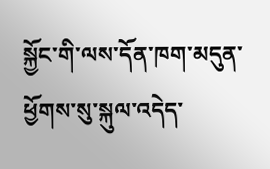སྐྱོང་གི་ལས་དོན་ཁག་མདུན་ཕྱོགས་སུ་སྐུལ་འདེད་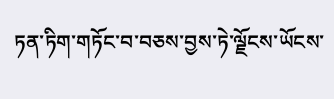ཏན་ཏིག་གཏོང་བ་བཅས་བྱས་ཏེ་ལྗོངས་ཡོངས་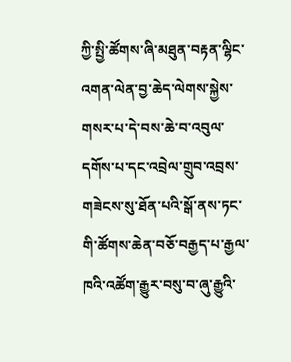ཀྱི་སྤྱི་ཚོགས་ཞི་མཐུན་བརྟན་ལྷིང་འགན་ལེན་བྱ་ཆེད་ལེགས་སྐྱེས་གསར་པ་དེ་བས་ཆེ་བ་འབུལ་དགོས་པ་དང་འབྲེལ་གྲུབ་འབྲས་གཟེངས་སུ་ཐོན་པའི་སྒོ་ནས་ཏང་གི་ཚོགས་ཆེན་བཅོ་བརྒྱད་པ་རྒྱལ་ཁའི་འཚོག་རྒྱུར་བསུ་བ་ཞུ་རྒྱུའི་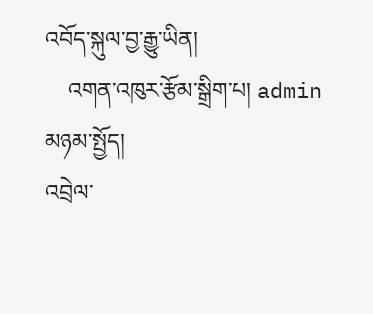འབོད་སྐུལ་བྱ་རྒྱུ་ཡིན།
    འགན་འཁུར་རྩོམ་སྒྲིག་པ། admin
མཉམ་སྤྱོད།
འབྲེལ་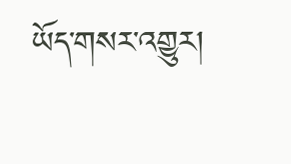ཡོད་གསར་འགྱུར།